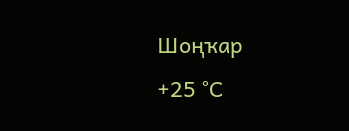Шоңҡар
+25 °С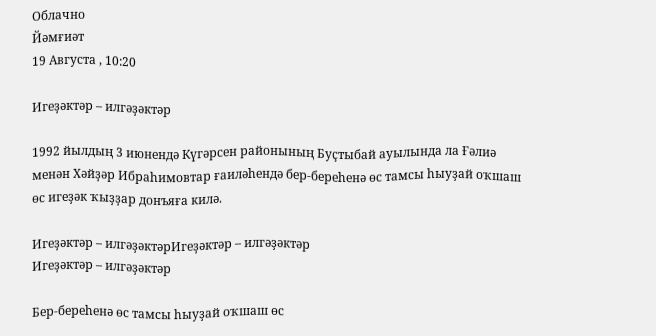Облачно
Йәмғиәт
19 Августа , 10:20

Игеҙәктәр – илгәҙәктәр

1992 йылдың 3 июнендә Күгәрсен районының Буҫтыбай ауылында ла Ғәлиә менән Хәйҙәр Ибраһимовтар ғаиләһендә бер-береһенә өс тамсы һыуҙай оҡшаш өс игеҙәк ҡыҙҙар донъяға килә.

Игеҙәктәр – илгәҙәктәрИгеҙәктәр – илгәҙәктәр
Игеҙәктәр – илгәҙәктәр

Бер-береһенә өс тамсы һыуҙай оҡшаш өс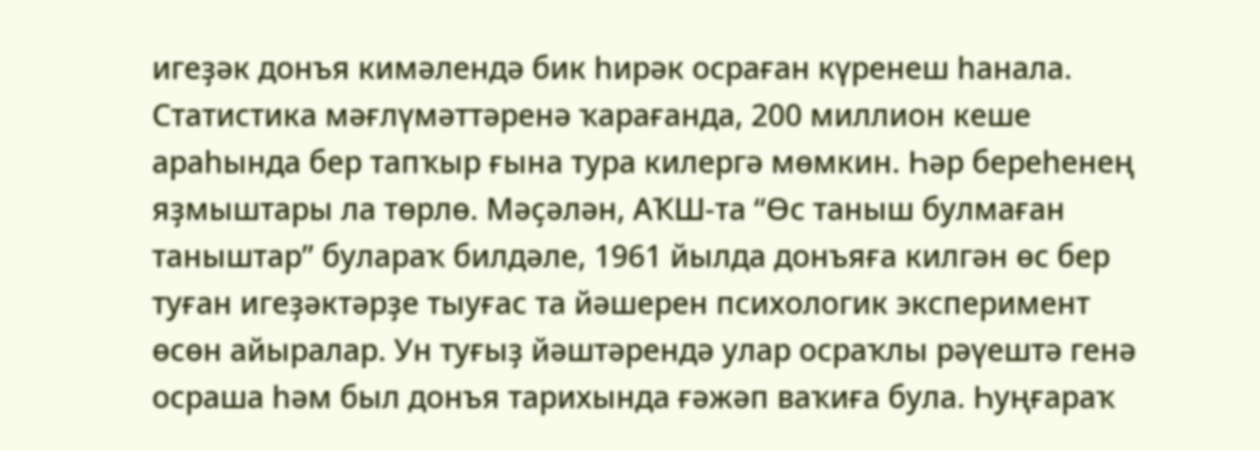игеҙәк донъя кимәлендә бик һирәк осраған күренеш һанала. Статистика мәғлүмәттәренә ҡарағанда, 200 миллион кеше араһында бер тапҡыр ғына тура килергә мөмкин. Һәр береһенең яҙмыштары ла төрлө. Мәҫәлән, АҠШ-та “Өс таныш булмаған таныштар” булараҡ билдәле, 1961 йылда донъяға килгән өс бер туған игеҙәктәрҙе тыуғас та йәшерен психологик эксперимент өсөн айыралар. Ун туғыҙ йәштәрендә улар осраҡлы рәүештә генә осраша һәм был донъя тарихында ғәжәп ваҡиға була. Һуңғараҡ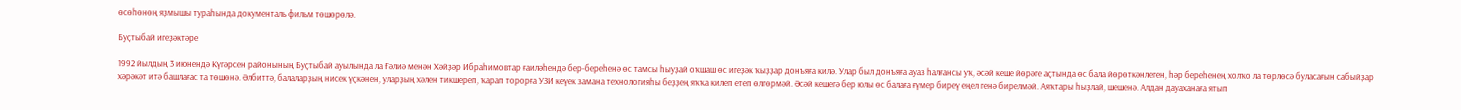өсөһөнөң яҙмышы тураһында документаль фильм төшөрөлә.

Буҫтыбай игеҙәктәре

1992 йылдың 3 июнендә Күгәрсен районының Буҫтыбай ауылында ла Ғәлиә менән Хәйҙәр Ибраһимовтар ғаиләһендә бер-береһенә өс тамсы һыуҙай оҡшаш өс игеҙәк ҡыҙҙар донъяға килә. Улар был донъяға ауаз һалғансы уҡ, әсәй кеше йөрәге аҫтында өс бала йөрөткәнлеген, һәр береһенең холҡо ла төрлөсә буласағын сабыйҙар хәрәкәт итә башлағас та төшөнә. Әлбиттә, балаларҙың нисек үҫкәнен, уларҙың хәлен тикшереп, ҡарап торорға УЗИ кеүек замана технологияһы беҙҙең яҡҡа килеп етеп өлгөрмәй. Әсәй кешегә бер юлы өс балаға ғүмер биреү еңел генә бирелмәй. Аяҡтары һыҙлай, шешенә. Алдан дауаханаға ятып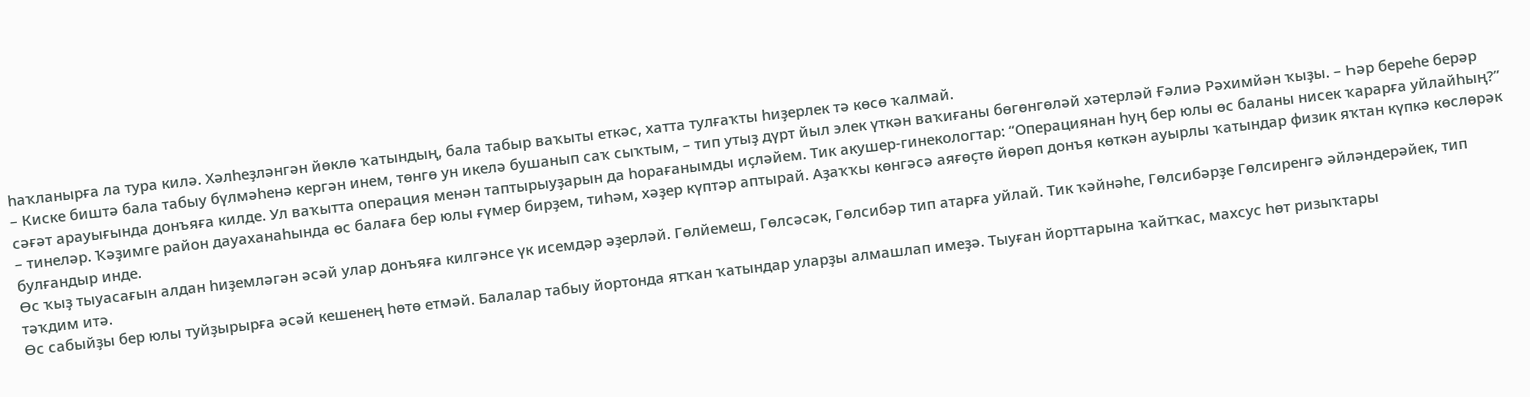һаҡланырға ла тура килә. Хәлһеҙләнгән йөклө ҡатындың, бала табыр ваҡыты еткәс, хатта тулғаҡты һиҙерлек тә көсө ҡалмай.
– Киске биштә бала табыу бүлмәһенә кергән инем, төнгө ун икелә бушанып саҡ сыҡтым, – тип утыҙ дүрт йыл элек үткән ваҡиғаны бөгөнгөләй хәтерләй Ғәлиә Рәхимйән ҡыҙы. – Һәр береһе берәр сәғәт арауығында донъяға килде. Ул ваҡытта операция менән таптырыуҙарын да һорағанымды иҫләйем. Тик акушер-гинекологтар: “Операциянан һуң бер юлы өс баланы нисек ҡарарға уйлайһың?” – тинеләр. Ҡәҙимге район дауаханаһында өс балаға бер юлы ғүмер бирҙем, тиһәм, хәҙер күптәр аптырай. Аҙаҡҡы көнгәсә аяғөҫтө йөрөп донъя көткән ауырлы ҡатындар физик яҡтан күпкә көслөрәк булғандыр инде.
Өс ҡыҙ тыуасағын алдан һиҙемләгән әсәй улар донъяға килгәнсе үк исемдәр әҙерләй. Гөлйемеш, Гөлсәсәк, Гөлсибәр тип атарға уйлай. Тик ҡәйнәһе, Гөлсибәрҙе Гөлсиренгә әйләндерәйек, тип тәҡдим итә.
Өс сабыйҙы бер юлы туйҙырырға әсәй кешенең һөтө етмәй. Балалар табыу йортонда ятҡан ҡатындар уларҙы алмашлап имеҙә. Тыуған йорттарына ҡайтҡас, махсус һөт ризыҡтары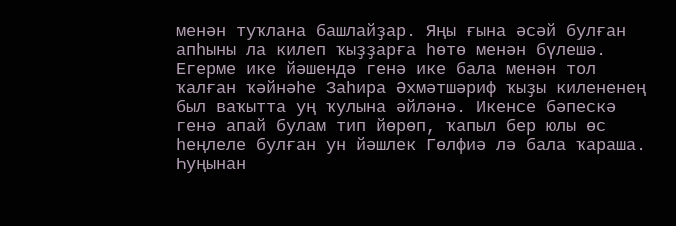менән туҡлана башлайҙар. Яңы ғына әсәй булған апһыны ла килеп ҡыҙҙарға һөтө менән бүлешә. Егерме ике йәшендә генә ике бала менән тол ҡалған ҡәйнәһе Заһира Әхмәтшәриф ҡыҙы килененең был ваҡытта уң ҡулына әйләнә. Икенсе бәпескә генә апай булам тип йөрөп, ҡапыл бер юлы өс һеңлеле булған ун йәшлек Гөлфиә лә бала ҡараша. Һуңынан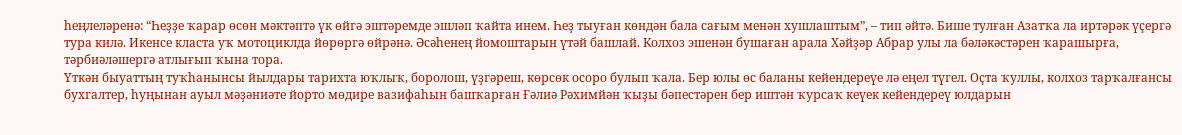һеңлеләренә: “Һеҙҙе ҡарар өсөн мәктәптә үк өйгә эштәремде эшләп ҡайта инем. Һеҙ тыуған көндән бала сағым менән хушлаштым”, – тип әйтә. Бише тулған Азатҡа ла иртәрәк үҫергә тура килә. Икенсе класта уҡ мотоциклда йөрөргә өйрәнә. Әсәһенең йомоштарын үтәй башлай. Колхоз эшенән бушаған арала Хәйҙәр Абрар улы ла бәләкәстәрен ҡарашырға, тәрбиәләшергә атлығып ҡына тора.
Үткән быуаттың туҡһанынсы йылдары тарихта юҡлыҡ, боролош, үҙгәреш, көрсөк осоро булып ҡала. Бер юлы өс баланы кейендереүе лә еңел түгел. Оҫта ҡуллы, колхоз тарҡалғансы бухгалтер, һуңынан ауыл мәҙәниәте йорто мөдире вазифаһын башҡарған Ғәлиә Рәхимйән ҡыҙы бәпестәрен бер иштән ҡурсаҡ кеүек кейендереү юлдарын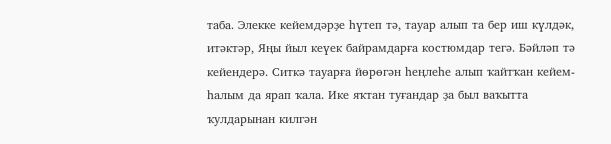таба. Элекке кейемдәрҙе һүтеп тә, тауар алып та бер иш күлдәк, итәктәр, Яңы йыл кеүек байрамдарға костюмдар тегә. Бәйләп тә кейендерә. Ситкә тауарға йөрөгән һеңлеһе алып ҡайтҡан кейем-һалым да ярап ҡала. Ике яҡтан туғандар ҙа был ваҡытта ҡулдарынан килгән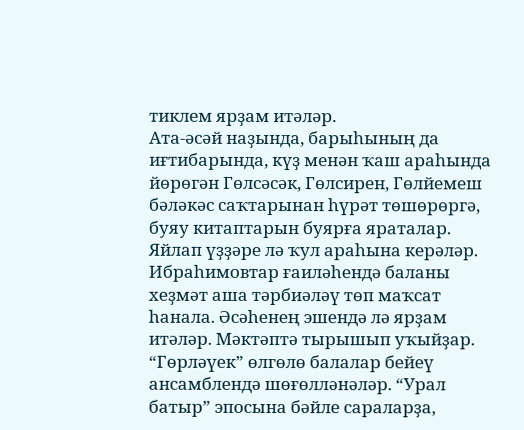тиклем ярҙам итәләр.
Ата-әсәй наҙында, барыһының да иғтибарында, күҙ менән ҡаш араһында йөрөгән Гөлсәсәк, Гөлсирен, Гөлйемеш бәләкәс саҡтарынан һүрәт төшөрөргә, буяу китаптарын буярға яраталар. Яйлап үҙҙәре лә ҡул араһына керәләр. Ибраһимовтар ғаиләһендә баланы хеҙмәт аша тәрбиәләү төп маҡсат һанала. Әсәһенең эшендә лә ярҙам итәләр. Мәктәптә тырышып уҡыйҙар. “Гөрләүек” өлгөлө балалар бейеү ансамблендә шөғөлләнәләр. “Урал батыр” эпосына бәйле сараларҙа,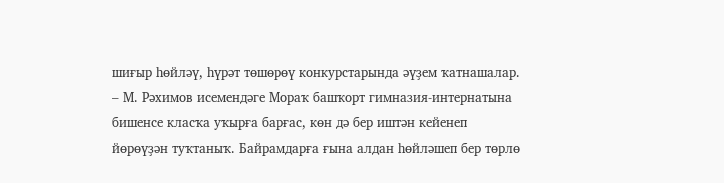шиғыр һөйләү, һүрәт төшөрөү конкурстарында әүҙем ҡатнашалар.
– М. Рәхимов исемендәге Мораҡ башҡорт гимназия-интернатына бишенсе класҡа уҡырға барғас, көн дә бер иштән кейенеп йөрөүҙән туҡтаныҡ. Байрамдарға ғына алдан һөйләшеп бер төрлө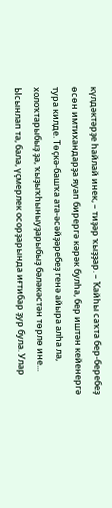күлдәктәрҙе һайлай инек, – тиҙәр ҡыҙҙар. – Ҡайһы саҡта бер-беребеҙ өсөн имтихандарҙа яуап бирергә кәрәк булһа, бер иштән кейенергә тура килде. Төҫкә-башҡа ата-әсәйҙәребеҙ генә айыра алһа ла, холоҡтарыбыҙ ҙа, ҡыҙыҡһыныуҙарыбыҙ бәләкәстән төрлө ине...
Ысынлап та, бала, үҫмерлек осорҙарында иғтибар ҙур була. Улар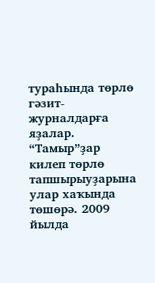тураһында төрлө гәзит-журналдарға яҙалар. “Тамыр”ҙар килеп төрлө тапшырыуҙарына улар хаҡында төшөрә. 2009 йылда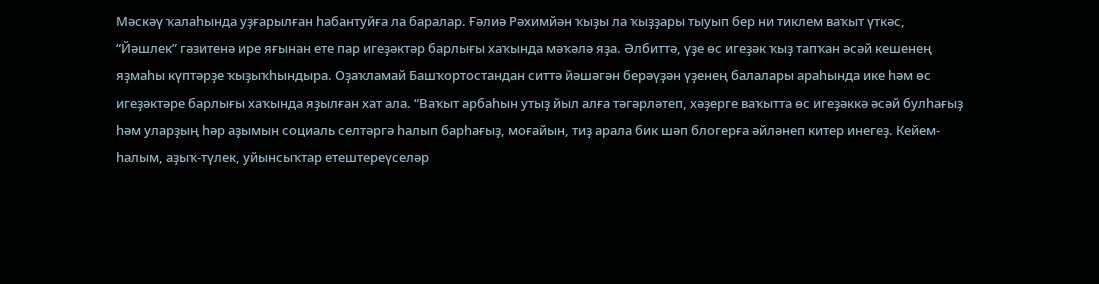Мәскәү ҡалаһында уҙғарылған һабантуйға ла баралар. Ғәлиә Рәхимйән ҡыҙы ла ҡыҙҙары тыуып бер ни тиклем ваҡыт үткәс, “Йәшлек” гәзитенә ире яғынан ете пар игеҙәктәр барлығы хаҡында мәҡәлә яҙа. Әлбиттә, үҙе өс игеҙәк ҡыҙ тапҡан әсәй кешенең яҙмаһы күптәрҙе ҡыҙыҡһындыра. Оҙаҡламай Башҡортостандан ситтә йәшәгән берәүҙән үҙенең балалары араһында ике һәм өс игеҙәктәре барлығы хаҡында яҙылған хат ала. “Ваҡыт арбаһын утыҙ йыл алға тәгәрләтеп, хәҙерге ваҡытта өс игеҙәккә әсәй булһағыҙ һәм уларҙың һәр аҙымын социаль селтәргә һалып барһағыҙ, моғайын, тиҙ арала бик шәп блогерға әйләнеп китер инегеҙ. Кейем-һалым, аҙыҡ-түлек, уйынсыҡтар етештереүселәр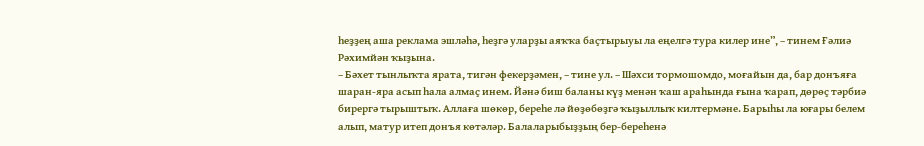һеҙҙең аша реклама эшләһә, һеҙгә уларҙы аяҡҡа баҫтырыуы ла еңелгә тура килер ине”, – тинем Ғәлиә Рәхимйән ҡыҙына.
– Бәхет тынлыҡта ярата, тигән фекерҙәмен, – тине ул. – Шәхси тормошомдо, моғайын да, бар донъяға шаран-яра асып һала алмаҫ инем. Йәнә биш баланы күҙ менән ҡаш араһында ғына ҡарап, дөрөҫ тәрбиә бирергә тырыштыҡ. Аллаға шөкөр, береһе лә йөҙөбөҙгә ҡыҙыллыҡ килтермәне. Барыһы ла юғары белем алып, матур итеп донъя көтәләр. Балаларыбыҙҙың бер-береһенә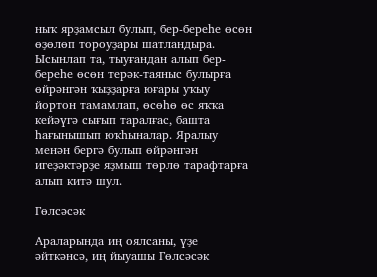ныҡ ярҙамсыл булып, бер-береһе өсөн өҙөлөп тороуҙары шатландыра.
Ысынлап та, тыуғандан алып бер-береһе өсөн терәк-таяныс булырға өйрәнгән ҡыҙҙарға юғары уҡыу йортон тамамлап, өсөһө өс яҡҡа кейәүгә сығып таралғас, башта һағынышып юҡһыналар. Яралыу менән бергә булып өйрәнгән игеҙәктәрҙе яҙмыш төрлө тарафтарға алып китә шул.

Гөлсәсәк

Араларында иң оялсаны, үҙе әйткәнсә, иң йыуашы Гөлсәсәк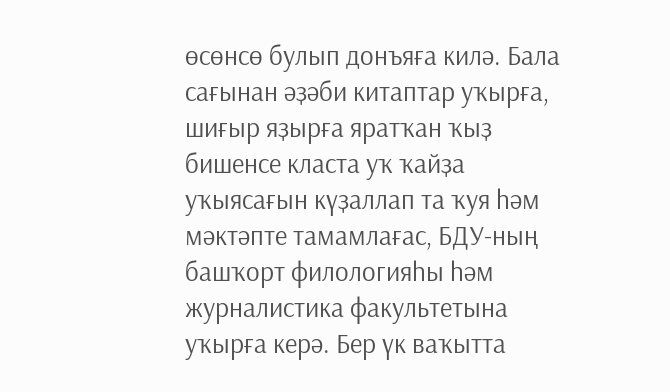өсөнсө булып донъяға килә. Бала сағынан әҙәби китаптар уҡырға, шиғыр яҙырға яратҡан ҡыҙ бишенсе класта уҡ ҡайҙа уҡыясағын күҙаллап та ҡуя һәм мәктәпте тамамлағас, БДУ-ның башҡорт филологияһы һәм журналистика факультетына уҡырға керә. Бер үк ваҡытта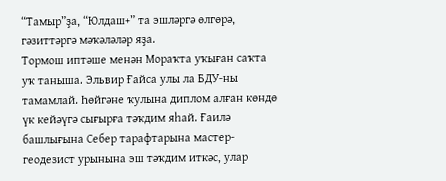“Тамыр”ҙа, “Юлдаш+” та эшләргә өлгөрә, гәзиттәргә мәҡәләләр яҙа.
Тормош иптәше менән Мораҡта уҡыған саҡта уҡ таныша. Эльвир Ғайса улы ла БДУ-ны тамамлай. Һөйгәне ҡулына диплом алған көндө үк кейәүгә сығырға тәҡдим яһай. Ғаилә башлығына Себер тарафтарына мастер-геодезист урынына эш тәҡдим иткәс, улар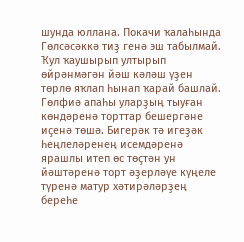шунда юллана. Покачи ҡалаһында Гөлсәсәккә тиҙ генә эш табылмай. Ҡул ҡаушырып ултырып өйрәнмәгән йәш кәләш үҙен төрлө яҡлап һынап ҡарай башлай. Гөлфиә апаһы уларҙың тыуған көндәренә торттар бешергәне иҫенә төшә. Бигерәк тә игеҙәк һеңлеләренең исемдәренә ярашлы итеп өс төҫтән ун йәштәренә торт әҙерләүе күңеле түренә матур хәтирәләрҙең береһе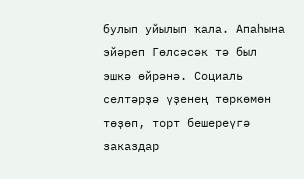булып уйылып ҡала. Апаһына эйәреп Гөлсәсәк тә был эшкә өйрәнә. Социаль селтәрҙә үҙенең төркөмөн төҙөп, торт бешереүгә заказдар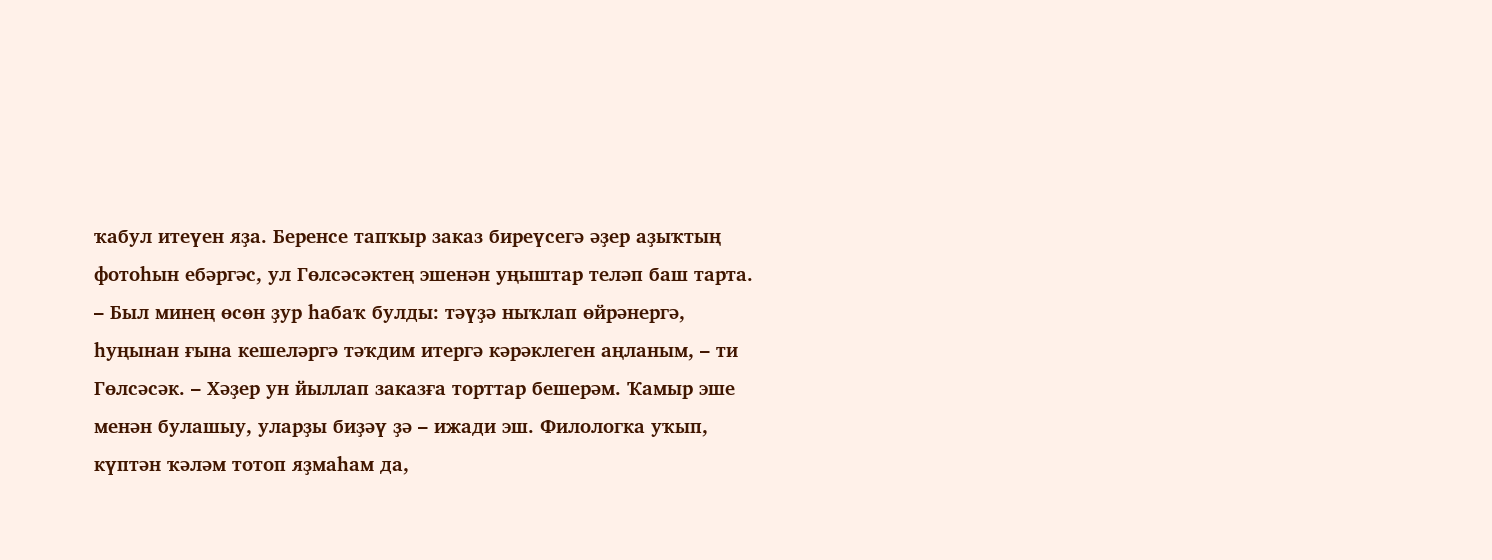ҡабул итеүен яҙа. Беренсе тапҡыр заказ биреүсегә әҙер аҙыҡтың фотоһын ебәргәс, ул Гөлсәсәктең эшенән уңыштар теләп баш тарта.
– Был минең өсөн ҙур һабаҡ булды: тәүҙә ныҡлап өйрәнергә, һуңынан ғына кешеләргә тәҡдим итергә кәрәклеген аңланым, – ти Гөлсәсәк. – Хәҙер ун йыллап заказға торттар бешерәм. Ҡамыр эше менән булашыу, уларҙы биҙәү ҙә – ижади эш. Филологка уҡып, күптән ҡәләм тотоп яҙмаһам да,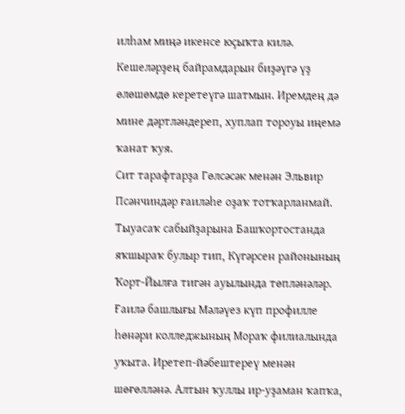илһам миңә икенсе юҫыҡта килә. Кешеләрҙең байрамдарын биҙәүгә үҙ өлөшөмдө керетеүгә шатмын. Иремдең дә мине дәртләндереп, хуплап тороуы иңемә ҡанат ҡуя.
Сит тарафтарҙа Гөлсәсәк менән Эльвир Псәнчиндәр ғаиләһе оҙаҡ тотҡарланмай. Тыуасаҡ сабыйҙарына Башҡортостанда яҡшыраҡ булыр тип, Күгәрсен районының Ҡорт-Йылға тигән ауылында төпләнәләр. Ғаилә башлығы Мәләүез күп профилле һөнәри колледжының Мораҡ филиалында уҡыта. Иретеп-йәбештереү менән шөғөлләнә. Алтын ҡуллы ир-уҙаман ҡапҡа,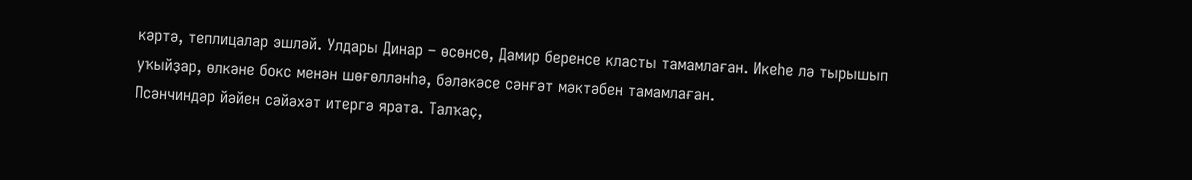кәртә, теплицалар эшләй. Улдары Динар – өсөнсө, Дамир беренсе класты тамамлаған. Икеһе лә тырышып уҡыйҙар, өлкәне бокс менән шөғөлләнһә, бәләкәсе сәнғәт мәктәбен тамамлаған.
Псәнчиндәр йәйен сәйәхәт итергә ярата. Талҡаҫ,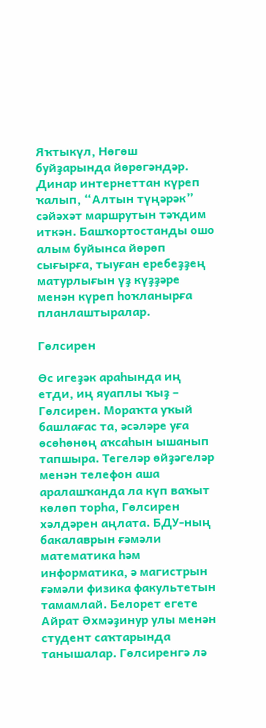Яҡтыкүл, Нөгөш буйҙарында йөрөгәндәр. Динар интернеттан күреп ҡалып, “Алтын түңәрәк” сәйәхәт маршрутын тәҡдим иткән. Башҡортостанды ошо алым буйынса йөрөп сығырға, тыуған еребеҙҙең матурлығын үҙ күҙҙәре менән күреп һоҡланырға планлаштыралар.

Гөлсирен

Өс игеҙәк араһында иң етди, иң яуаплы ҡыҙ – Гөлсирен. Мораҡта уҡый башлағас та, әсәләре уға өсөһөнөң аҡсаһын ышанып тапшыра. Тегеләр өйҙәгеләр менән телефон аша аралашҡанда ла күп ваҡыт көлөп торһа, Гөлсирен хәлдәрен аңлата. БДУ-ның бакалаврын ғәмәли математика һәм информатика, ә магистрын ғәмәли физика факультетын тамамлай. Белорет егете Айрат Әхмәҙинур улы менән студент саҡтарында танышалар. Гөлсиренгә лә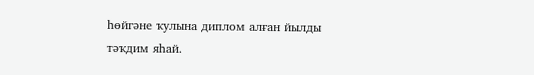һөйгәне ҡулына диплом алған йылды тәҡдим яһай.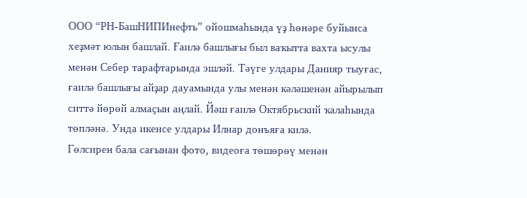ООО “РН-БашНИПИнефть” ойошмаһында үҙ һөнәре буйынса хеҙмәт юлын башлай. Ғаилә башлығы был ваҡытта вахта ысулы менән Себер тарафтарында эшләй. Тәүге улдары Данияр тыуғас, ғаилә башлығы айҙар дауамында улы менән кәләшенән айырылып ситтә йөрөй алмаҫын аңлай. Йәш ғаилә Октябрьский ҡалаһында төпләнә. Унда икенсе улдары Илнар донъяға килә.
Гөлсирен бала сағынан фото, видеоға төшөрөү менән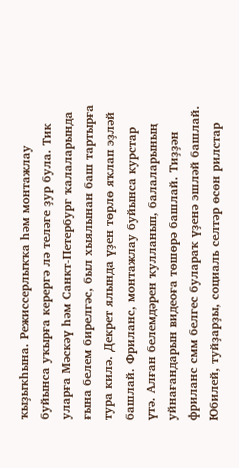ҡыҙыҡһына. Режиссерлыҡҡа һәм монтажлау буйынса уҡырға керергә лә теләге ҙур була. Тик уларға Мәскәү һәм Санкт-Петербург ҡалаларында ғына белем бирелгәс, был хыялынан баш тартырға тура килә. Декрет ялында үҙен төрлө яҡлап эҙләй башлай. Фриланс, монтажлау буйынса курстар үтә. Алған белемдәрен ҡулланып, балаларының уйнағандарын видеоға төшөрә башлай. Тиҙҙән фриланс смм белгес булараҡ үҙенә эшләй башлай. Юбилей, туйҙарҙы, социаль селтәр өсөн рилстар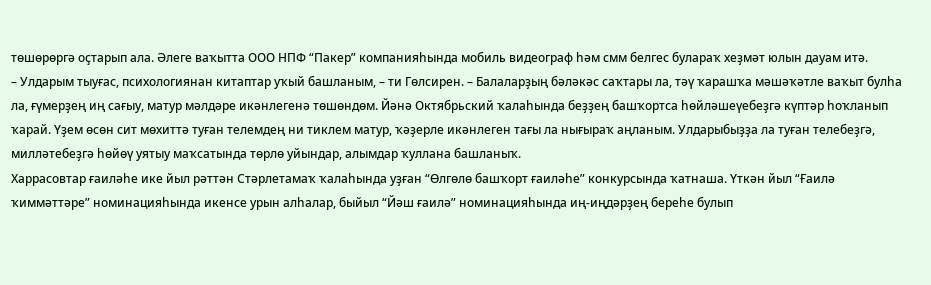төшөрөргә оҫтарып ала. Әлеге ваҡытта ООО НПФ “Пакер” компанияһында мобиль видеограф һәм смм белгес булараҡ хеҙмәт юлын дауам итә.
– Улдарым тыуғас, психологиянан китаптар уҡый башланым, – ти Гөлсирен. – Балаларҙың бәләкәс саҡтары ла, тәү ҡарашҡа мәшәҡәтле ваҡыт булһа ла, ғүмерҙең иң сағыу, матур мәлдәре икәнлегенә төшөндөм. Йәнә Октябрьский ҡалаһында беҙҙең башҡортса һөйләшеүебеҙгә күптәр һоҡланып ҡарай. Үҙем өсөн сит мөхиттә туған телемдең ни тиклем матур, ҡәҙерле икәнлеген тағы ла нығыраҡ аңланым. Улдарыбыҙҙа ла туған телебеҙгә, милләтебеҙгә һөйөү уятыу маҡсатында төрлө уйындар, алымдар ҡуллана башланыҡ.
Харрасовтар ғаиләһе ике йыл рәттән Стәрлетамаҡ ҡалаһында уҙған “Өлгөлө башҡорт ғаиләһе” конкурсында ҡатнаша. Үткән йыл “Ғаилә ҡиммәттәре” номинацияһында икенсе урын алһалар, быйыл “Йәш ғаилә” номинацияһында иң-иңдәрҙең береһе булып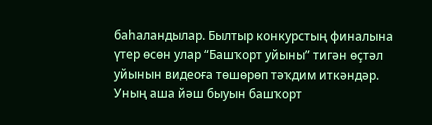баһаландылар. Былтыр конкурстың финалына үтер өсөн улар “Башҡорт уйыны” тигән өҫтәл уйынын видеоға төшөрөп тәҡдим иткәндәр. Уның аша йәш быуын башҡорт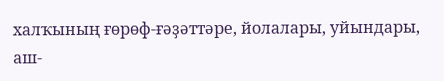халҡының ғөрөф-ғәҙәттәре, йолалары, уйындары, аш-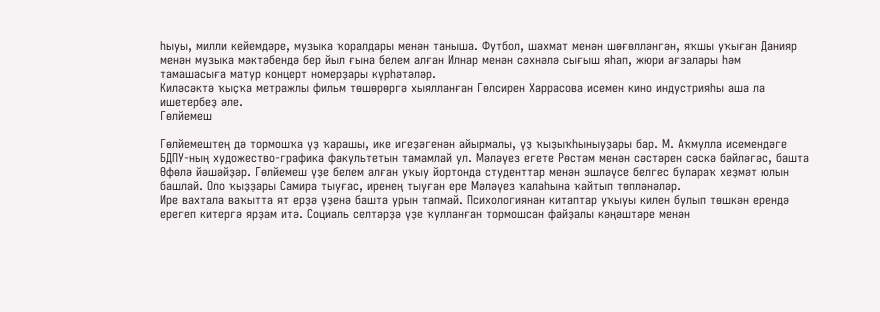һыуы, милли кейемдәре, музыка ҡоралдары менән таныша. Футбол, шахмат менән шөғөлләнгән, яҡшы уҡыған Данияр менән музыка мәктәбендә бер йыл ғына белем алған Илнар менән сәхнәлә сығыш яһап, жюри ағзалары һәм тамашасыға матур концерт номерҙары күрһәтәләр.
Киләсәктә ҡыҫҡа метражлы фильм төшөрөргә хыялланған Гөлсирен Харрасова исемен кино индустрияһы аша ла ишетербеҙ әле.
Гөлйемеш

Гөлйемештең дә тормошҡа үҙ ҡарашы, ике игеҙәгенән айырмалы, үҙ ҡыҙыҡһыныуҙары бар. М. Аҡмулла исемендәге БДПУ-ның художество-графика факультетын тамамлай ул. Мәләүез егете Рөстәм менән сәстәрен сәскә бәйләгәс, башта Өфөлә йәшәйҙәр. Гөлйемеш үҙе белем алған уҡыу йортонда студенттар менән эшләүсе белгес булараҡ хеҙмәт юлын башлай. Оло ҡыҙҙары Самира тыуғас, иренең тыуған ере Мәләүез ҡалаһына ҡайтып төпләнәләр.
Ире вахтала ваҡытта ят ерҙә үҙенә башта урын тапмай. Психологиянан китаптар уҡыуы килен булып төшкән ерендә ерегеп китергә ярҙам итә. Социаль селтәрҙә үҙе ҡулланған тормошсан файҙалы кәңәштәре менән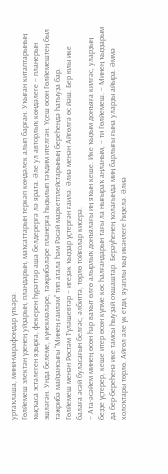уртаҡлаша, мини-марафондар үткәрә.
Гөлйемеш электән үҙенең уйҙарын, пландарын, маҡсаттарын теркәп көндәлек алып барған. Уҡыған китаптарының ҡыҫҡаса эстәлеген яҙырға, фекерен һүрәттәр аша белдерергә лә ярата. Әле ул авторлыҡ көндәлеге – планерын эшләгән. Унда белеме, күнекмәләре, тәжрибәләре планерға һыҙылып тәҡдим ителгән. Үҫеш өсөн Гөлйемештең был тәжрибә майҙансығы “Минең ғаиләм” тип атала һәм Рәсәй маркетплейстарының береһендә һатыуҙа бар.
Гөлйемеш менән Рөстәм Түләшевтәр – игеҙәк ҡыҙҙар үҫтергән ғаилә. Әлиә менән Айгөлгә өс йәш. Бер юлы ике балаға әсәй буласағын белгәс, әлбиттә, төрлө тойғолар кисерә.
– Ата-әсәйем минең өсөн һәр ваҡыт өлгө алырлыҡ донъялағы иң яҡын кеше. Ике ҡыҙым донъяға килгәс, уларҙың беҙҙе үҫтерер, кеше итер өсөн күпме көс һалғандарын тағы ла нығыраҡ аңланым, – ти Гөлйемеш. – Минең ҡыҙҙарым да бер-береһенә ике тамсы һыуҙай оҡшаштар. Берәүһенең ҡолағында миң барлығы ғына уларҙы айыра. Әммә холоҡтары төрлө. Айгөл әле үк етди, яуаплы ҡыҙ икәнлеге һиҙелә. Әлиә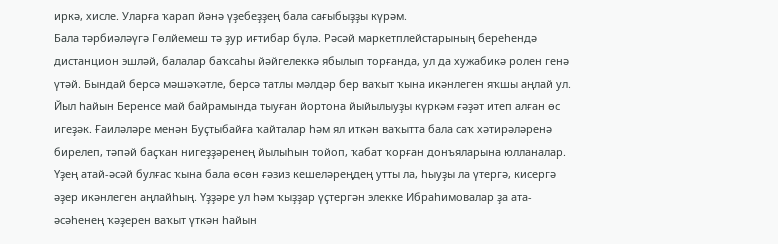иркә, хисле. Уларға ҡарап йәнә үҙебеҙҙең бала сағыбыҙҙы күрәм.
Бала тәрбиәләүгә Гөлйемеш тә ҙур иғтибар бүлә. Рәсәй маркетплейстарының береһендә дистанцион эшләй, балалар баҡсаһы йәйгелеккә ябылып торғанда, ул да хужабикә ролен генә үтәй. Бындай берсә мәшәҡәтле, берсә татлы мәлдәр бер ваҡыт ҡына икәнлеген яҡшы аңлай ул.
Йыл һайын Беренсе май байрамында тыуған йортона йыйылыуҙы күркәм ғәҙәт итеп алған өс игеҙәк. Ғаиләләре менән Буҫтыбайға ҡайталар һәм ял иткән ваҡытта бала саҡ хәтирәләренә бирелеп, тәпәй баҫҡан нигеҙҙәренең йылыһын тойоп, ҡабат ҡорған донъяларына юлланалар. Үҙең атай-әсәй булғас ҡына бала өсөн ғәзиз кешеләреңдең утты ла, һыуҙы ла үтергә, кисергә әҙер икәнлеген аңлайһың. Үҙҙәре ул һәм ҡыҙҙар үҫтергән элекке Ибраһимовалар ҙа ата-әсәһенең ҡәҙерен ваҡыт үткән һайын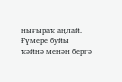нығыраҡ аңлай. Ғүмере буйы ҡәйнә менән бергә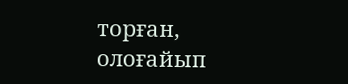торған, олоғайып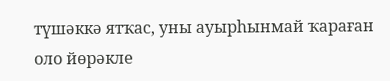түшәккә ятҡас, уны ауырһынмай ҡараған оло йөрәкле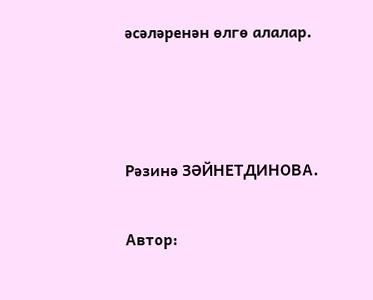әсәләренән өлгө алалар.



Рәзинә ЗӘЙНЕТДИНОВА.

Автор: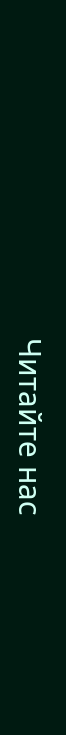Читайте нас